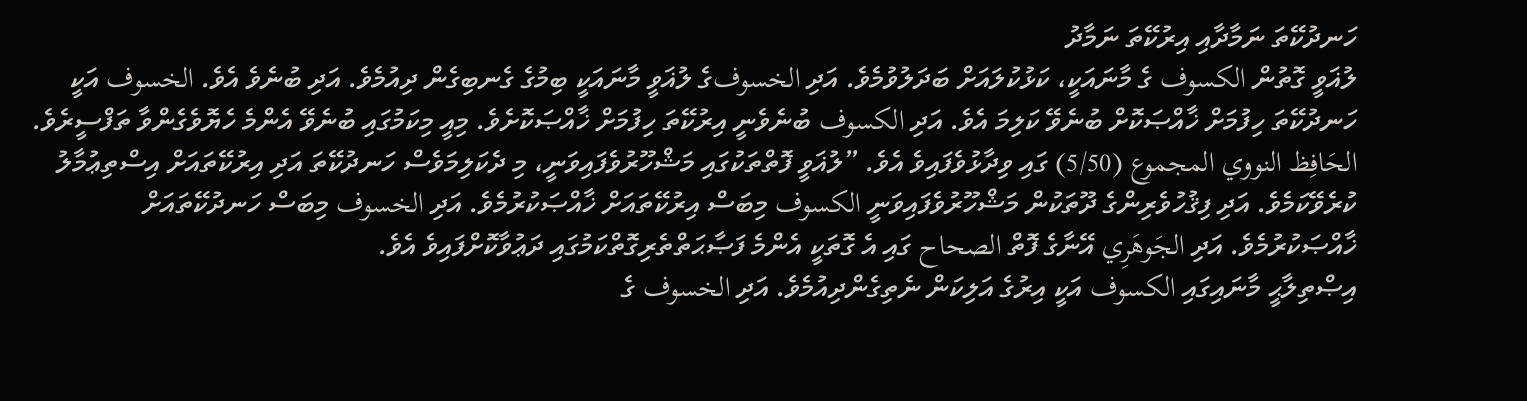ހަނދުކޭތަ ނަމާދާއި އިރުކޭތަ ނަމާދު
ލުޣަވީ ގޮތުން الكسوف ގެ މާނައަކީ، ކަޅުކުލައަށް ބަދަލުވުމެވެ. އަދި الخسوفގެ ލުޣަވީ މާނައަކީ ބިމުގެ ގެނބިގެން ދިއުމެވެ. އަދި ބުނެވެ އެވެ. الخسوف އަކީ ހަނދުކޭތަ ހިފުމަށް ޚާއްޞަކޮށް ބުނެވޭ ކަލިމަ އެވެ. އަދި الكسوف ބުނެވެނީ އިރުކޭތަ ހިފުމަށް ޚާއްޞަކޮށެވެ. މިއީ މިކަމުގައި ބުނެވޭ އެންމެ ހެޔޮވެގެންވާ ތަފްސީރެވެ.
الحَافِظ النووي المجموع (5/50) ގައި ވިދާޅުވެފައިވެ އެވެ. ”ލުޣަވީ ފޮތްތަކުގައި މަޝްހޫރުވެފައިވަނީ، މި ދެކަލިމަވެސް ހަނދުކޭތަ އަދި އިރުކޭތައަށް އިސްތިޢުމާލު ކުރެވޭކަމެވެ. އަދި ފިޤުހުވެރިންގެ ދޫތަކުން މަޝްހޫރުވެފައިވަނީ الكسوف މިބަސް އިރުކޭތައަށް ޚާއްޞަކުރުމެވެ. އަދި الخسوف މިބަސް ހަނދުކޭތައަށް ޚާއްޞަކުރުމެވެ. އަދި الجَوهَرِي އޭނާގެ ފޮތް الصحاح ގައި އެ ގޮތަކީ އެންމެ ފަޞާޙަތްތެރިގޮތްކަމުގައި ދަޢުވާކޮށްފައިވެ އެވެ.
އިޞްތިލާޙީ މާނައިގައި الكسوف އަކީ އިރުގެ އަލިކަން ނެތިގެންދިއުމެވެ. އަދި الخسوف ގެ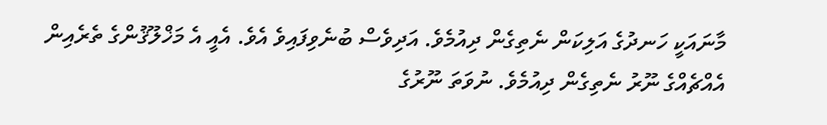މާނައަކީ ހަނދުގެ އަލިކަން ނެތިގެން ދިއުމެވެ. އަދިވެސް ބުނެވިފައިވެ އެވެ. އެއީ އެ މަޚްލޫޤުންގެ ތެރެއިން އެއްޗެއްގެ ނޫރު ނެތިގެން ދިއުމެވެ. ނުވަތަ ނޫރުގެ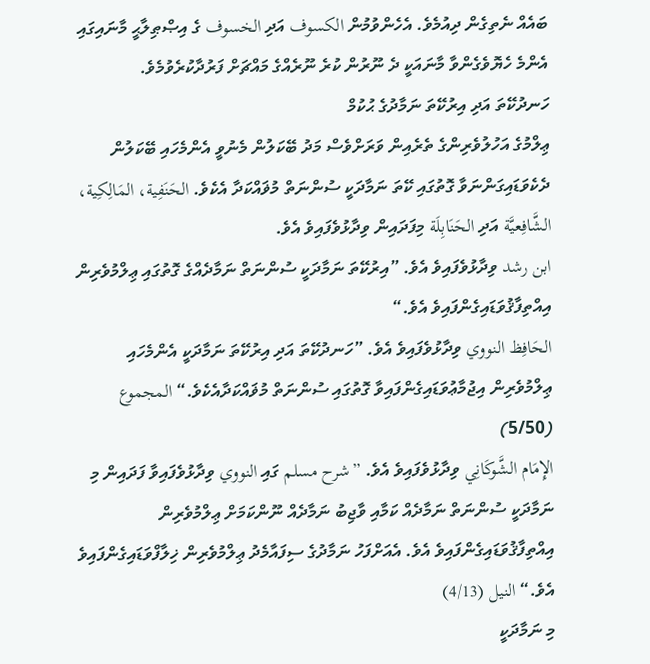ބައެއް ނެތިގެން ދިއުމެވެ. އެހެންވުމުން الكسوف އަދި الخسوف ގެ އިޞްޠިލާޙީ މާނައިގައި އެންމެ ހެޔޮވެގެންވާ މާނައަކީ ދެ ނޫރުން ކުރެ ނޫރެއްގެ މައްޗަށް ފަރުދާކުރެވުމެވެ.
ހަނދުކޭތަ އަދި އިރުކޭތަ ނަމާދުގެ ޙުކުމް
ޢިލްމުގެ އަހުލުވެރިންގެ ތެރެއިން ވަރަށްވެސް މަދު ބޭކަލުން މެނުވީ އެންމެހައި ބޭކަލުން ދެކެވަޑައިގަންނަވާ ގޮތުގައި ކޭތަ ނަމާދަކީ ސުންނަތް މުޥައްކަދާ އެކެވެ. الحَنَفِية، المَالِكِية، الشَّافِعيَّة އަދި الحَنَابِلَة މިފަދައިން ވިދާޅުވެފައިވެ އެވެ.
ابن رشد ވިދާޅުވެފައިވެ އެވެ. ”އިރުކޭތަ ނަމާދަކީ ސުންނަތް ނަމާދެއްގެ ގޮތުގައި ޢިލްމުވެރިން އިއްތިފާޤުވަޑައިގެންފައިވެ އެވެ.“
الحَافِظ النووي ވިދާޅުވެފައިވެ އެވެ. ”ހަނދުކޭތަ އަދި އިރުކޭތަ ނަމާދަކީ އެންމެހައި ޢިލްމުވެރިން އިޖުމާޢުވަޑައިގެންފައިވާ ގޮތުގައި ސުންނަތް މުޥައްކަދާއެކެވެ.“ المجموع (5/50)
الإِمَام الشَّوكَانِي ވިދާޅުވެފައިވެ އެވެ. ”شرح مسلم ގައި النووي ވިދާޅުވެފައިވާ ފަދައިން މި ނަމާދަކީ ސުންނަތް ނަމާދެއް ކަމާއި ވާޖިބު ނަމާދެއް ނޫންކަމަށް ޢިލްމުވެރިން އިއްތިފާޤުވަޑައިގެންފައިވެ އެވެ. އެއަށްފަހު ނަމާދުގެ ސިފައާމެދު ޢިލްމުވެރިން ޚިލާފްވަޑައިގެންފައިވެ އެވެ.“ النيل (4/13)
މި ނަމާދަކީ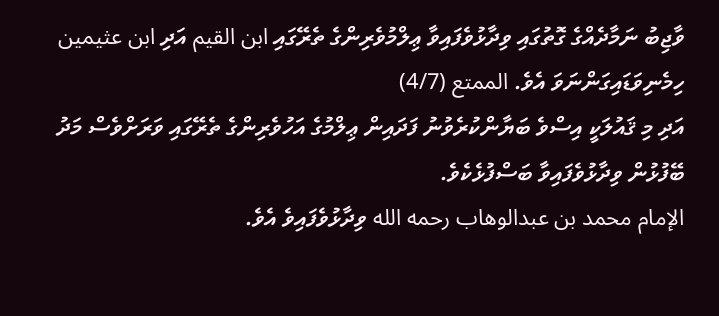ވާޖިބު ނަމާދެއްގެ ގޮތުގައި ވިދާޅުވެފައިވާ ޢިލްމުވެރިންގެ ތެރޭގައި ابن القيم އަދި ابن عثيمين ހިމެނިވަޑައިގަންނަވަ އެވެ. الممتع (4/7)
އަދި މި ޤައުލަކީ އިސްވެ ބަޔާންކުރެވުނު ފަދައިން ޢިލްމުގެ އަހުވެރިންގެ ތެރޭގައި ވަރަށްވެސް މަދު ބޭފުޅުން ވިދާޅުވެފައިވާ ބަސްފުޅެކެވެ.
الإمام محمد بن عبدالوهاب رحمه الله ވިދާޅުވެފައިވެ އެވެ.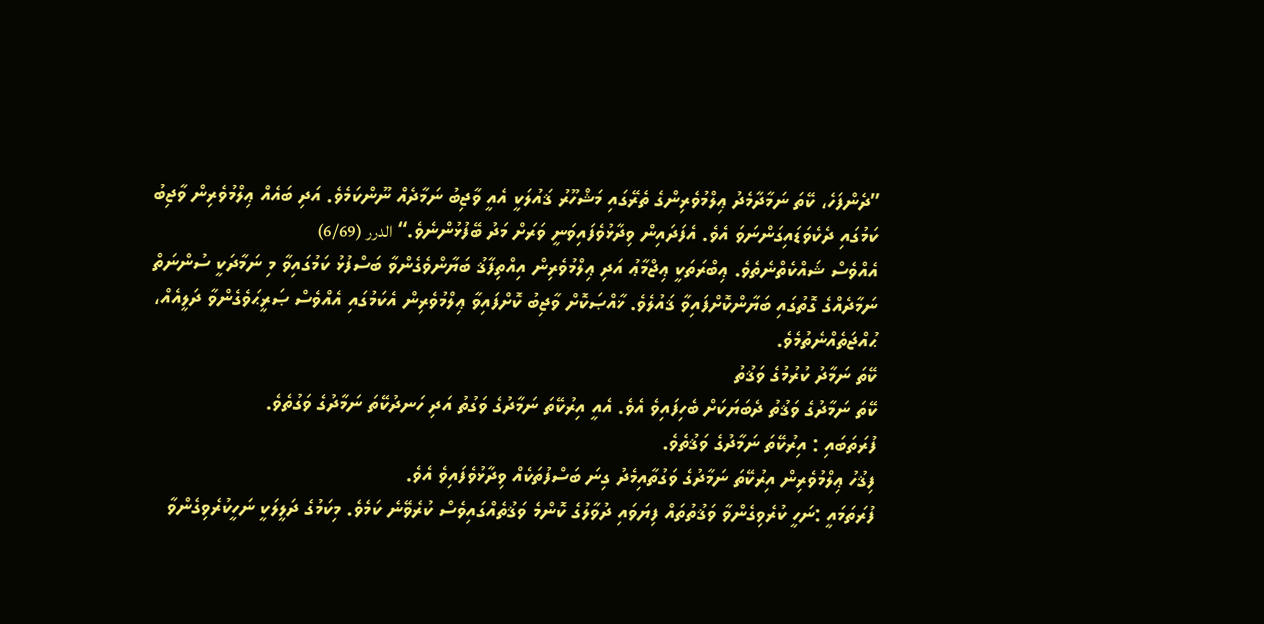”ދެންފަހެ، ކޭތަ ނަމާދާމެދު ޢިލްމުވެރިންގެ ތެރޭގައި މަޝްހޫރު ޤައުލަކީ އެއީ ވާޖިބު ނަމާދެއް ނޫންކަމެވެ. އަދި ބައެއް ޢިލްމުވެރިން ވާޖިބު ކަމުގައި ދެކެވަޑައިގަންނަވަ އެވެ. އެފަދައިން ވިދާޅުވެފައިވަނީ ވަރަށް މަދު ބޭފުޅުންނެވެ.“ الدرر (6/69)
އެއްވެސް ޝައްކެތްނެތެވެ. ޢިބްރަތަކީ ޢިޖްމާޢު އަދި ޢިލްމުވެރިން އިއްތިފާޤު ބަޔާންވެގެންވާ ބަސްފުޅު ކަމުގައިވާ މި ނަމާދަކީ ސުންނަތް ނަމާދެއްގެ ގޮތުގައި ބަޔާންކޮށްފައިވާ ޤައުލެވެ. ޚާއްޞަކޮށް ވާޖިބު ކޮށްފައިވާ ޢިލްމުވެރިން އެކަމުގައި އެއްވެސް ޞަރީޙަވެގެންވާ ދަލީއެއް، ޙުއްޖަތެއްނެތުމެވެ.
ކޭތަ ނަމާދު ކުރުމުގެ ވަޤުތު
ކޭތަ ނަމާދުގެ ވަޤުތު ދެބަޔަކަށް ބެހިފައިވެ އެވެ. އެއީ އިރުކޭތަ ނަމާދުގެ ވަގުތު އަދި ހަނދުކޭތަ ނަމާދުގެ ވަގުތެވެ.
ފުރަތަބައި : އިރުކޭތަ ނަމާދުގެ ވަޤުތެވެ.
ފިޤުހު ޢިލްމުވެރިން އިރުކޭތަ ނަމާދުގެ ވަގުތާއިމެދު ގިނަ ބަސްފުތަކެއް ވިދާޅުވެފައިވެ އެވެ.
ފުރަތަމައީ :ނަހީ ކުރެވިގެންވާ ވަޤުތުތައް ފިޔަވައި ދުވާލުގެ ކޮންމެ ވަޤުތެއްގައިވެސް ކުރެވޭނެ ކަމެވެ. މިކަމުގެ ދަލީލަކީ ނަހީކުރެވިގެންވާ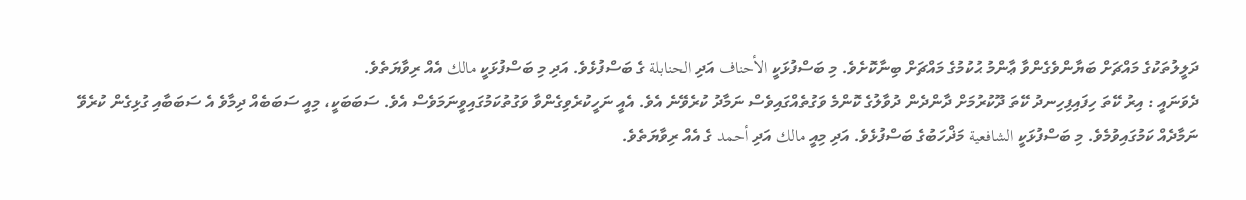ދަލީލުތަކުގެ މައްޗަށް ބަޔާންވެގެންވާ ޢާންމު ޙުކުމުގެ މައްޗަށް ބިނާކޮށެވެ. މި ބަސްފުޅަކީ الأحناف އަދި الحنابلة ގެ ބަސްފުޅެވެ. އަދި މި ބަސްފުޅަކީ مالك އެއް ރިވާޔަތެވެ.
ދެވަނައީ : އިރު ކޭތަ ހިފައިފިހިނދު ކޭތަ ދޫކުރުމަށް ދާންދެން ދުވާލުގެ ކޮންމެ ވަގުތެއްގައިވެސް ނަމާދު ކުރެވޭނެ އެވެ. އެއީ ނަހީކުރެވިގެންވާ ވަގުތުކަމުގައިވީނަމަވެސް އެވެ. ސަބަބަކީ، މިއީ ސަބަބެއް ދިމާވެ އެ ސަބަބާއި ގުޅިގެން ކުރެވޭ ނަމާދެއް ކަމުގައިވުމެވެ. މި ބަސްފުޅަކީ الشافعية މަޛްހަބުގެ ބަސްފުޅެވެ. އަދި މިއީ مالك އަދި أحمد ގެ އެއް ރިވާޔަތެވެ.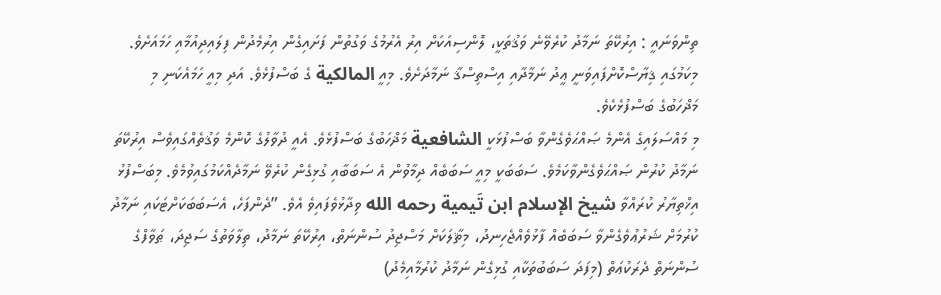ތިންވަނައީ : އިރުކޭތަ ނަމާދު ކުރެވޭނެ ވަޤުތަކީ، ލޮންސިއަކަށް އިރު އެރުމުގެ ވަގުތުން ފަށައިގެން އިރުމެދުން ފިލައިދިއުމާއި ހަމައަށެވެ. މިކަމުގައި ޤިޔާސްކޮށްފައިވަނީ ޢީދު ނަމާދާއި އިސްތިސްޤާ ނަމާދަށެވެ. މިއީ المالكية ގެ ބަސްފުޅެވެ. އަދި މިއީ ހަމައެކަނި މި މަޛްހަބުގެ ބަސްފުޅެކެވެ.
މި މައްސަލައިގެ އެންމެ ޞައްޙަވެގެންވާ ބަސްފުޅަކީ الشافعية މަޛްހަބުގެ ބަސްފުޅެވެ. އެއީ ދުވާލުގެ ކޮންމެ ވަޤުތެއްގައިވެސް އިރުކޭތަ ނަމާދު ކުރުން ޞައްޙަވެގެންވާކަމެވެ. ސަބަބަކީ މިއީ ސަބަބެއް ދިމާވުން އެ ސަބަބާއި ގުޅިގެން ކުރެވޭ ނަމާދެއްކަމުގައިވުމެވެ. މިބަސްފުޅު އިޚްތިޔާރު ކުރައްވާ شيخ الإسلام ابن تَيمية رحمه الله ވިދާޅުވެފައިވެ އެވެ. ”ދެންފަހެ، އެސަބަބަކަށްޓަކައި ނަމާދު ކުރުމަށް ޝަރުޢުވެގެންވާ ސަބަބެއް ފާޅުވެއްޖެހިނދު، މިޘާލަކަށް މަސްޖިދު ސުންނަތް، އިރުކޭތަ ނަމާދު، ތިލާވަތުގެ ސަޖިދަ، ޠަވާފްގެ ސުންނަތް ދެރަކުޢަތް (މިފަދަ ސަބަބުތަކާއި ގުޅިގެން ނަމާދު ކުރުމާއިމެދު)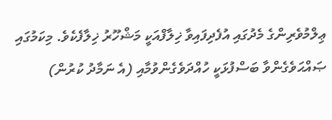ޢިލްމުވެރިންގެ މެދުގައި އުފެދިފައިވާ ޚިލާފްއަކީ މަޝްހޫރު ޚިލާފެކެވެ. މިކަމުގައި ޞައްޙަވެގެންވާ ބަސްފުޅަކީ ހުއްދަވެގެންވުމާއި (އެ ނަމާދު ކުރުން)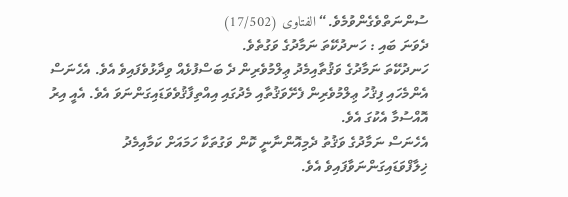ސުންނަތްވެގެންވުމެވެ.“ الفتاوى (17/502)
ދެވަނަ ބައި : ހަނދުކޭތަ ނަމާދުގެ ވަގުތެވެ.
ހަނދުކޭތަ ނަމާދުގެ ވަޤުތާއިމެދު ޢިލްމުވެރިން ދެ ބަސްފުޅެއް ވިދާޅުވެފައިވެ އެވެ. އެހެނަސް އެންމެހައި ފިޤުހު ޢިލްމުވެރިން ފެށޭވަޤުތާއި މެދުގައި އިއްތިފާޤުވެވަޑައިގަންނަވަ އެވެ. އެއީ އިރު އޮއްސުމާ އެކުގަ އެވެ.
އެހެނަސް ނަމާދުގެ ވަޤުތު ދެމިއޮންނާނީ ކޮން ވަގުތަކާ ހަމައަށް ކަމާއިމެދު ޚިލާފްވަޑައިގަންނަވާފައިވެ އެވެ.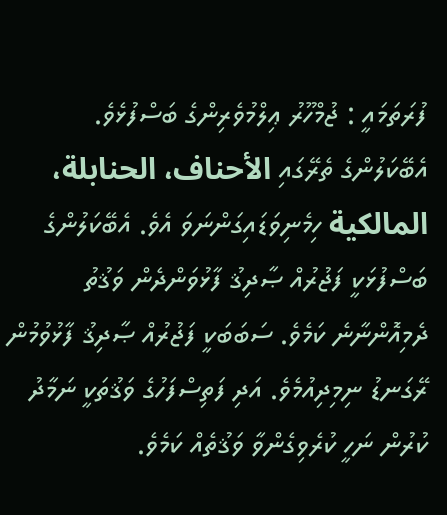ފުރަތަމައީ : ޖުމްހޫރު ޢިލްމުވެރިންގެ ބަސްފުޅެވެ. އެބޭކަލުންގެ ތެރޭގައި الأحناف، الحنابلة، المالكية ހިމެނިވަޑައިގަންނަވަ އެވެ. އެބޭކަލުންގެ ބަސްފުޅަކީ ފަޖުރުއް ޞާދިޤު ފާޅުވަންދެން ވަޤުތު ދެމިއޮންނާނެ ކަމެވެ. ސަބަބަކީ ފަޖުރުއް ޞާދިޤު ފާޅުވުމުން ރޭގަނޑު ނިމިދިއުމެވެ. އަދި ފަތިސްފަހުގެ ވަޤުތަކީ ނަމާދު ކުރުން ނަހީ ކުރެވިގެންވާ ވަޤުތެއް ކަމެވެ.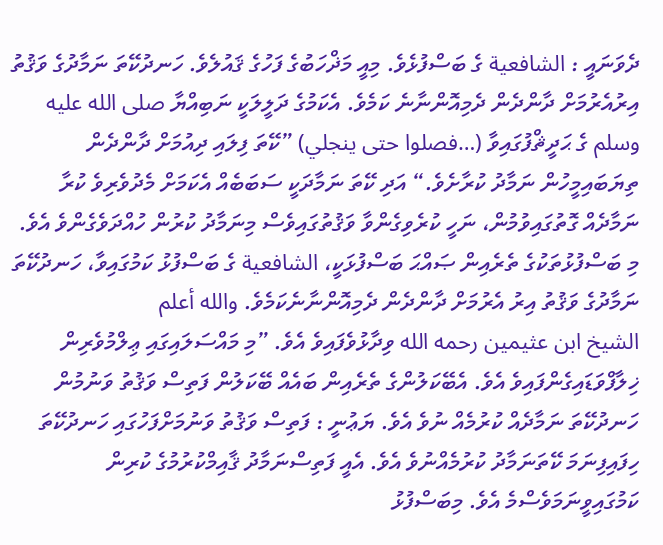ދެވަނައީ : الشافعية ގެ ބަސްފުޅެވެ. މިއީ މަޛްހަބުގެ ފަހުގެ ޤައުލެވެ. ހަނދުކޭތަ ނަމާދުގެ ވަޤުތު އިރުއެރުމަށް ދާންދެން ދެމިއޮންނާނެ ކަމެވެ. އެކަމުގެ ދަލީލަކީ ނަބިއްޔާ صلى الله عليه وسلم ގެ ޙަދީޘްފުގައިވާ (…فصلوا حتى ينجلي) ”ކޭތަ ފިލައި ދިއުމަށް ދާންދެން ތިޔަބައިމީހުން ނަމާދު ކުރާށެވެ.“ އަދި ކޭތަ ނަމާދަކީ ސަބަބެއް އެކަމަށް މެދުވެރިވެ ކުރާ ނަމާދެއް ގޮތުގައިވުމުން، ނަހީ ކުރެވިގެންވާ ވަޤުތުގައިވެސް މިނަމާދު ކުރުން ހުއްދަވެގެންވެ އެވެ.
މި ބަސްފުޅުތަކުގެ ތެރެއިން ޞައްޙަ ބަސްފުޅަކީ، الشافعية ގެ ބަސްފުޅު ކަމުގައިވާ، ހަނދުކޭތަ ނަމާދުގެ ވަޤުތު އިރު އެރުމަށް ދާންދެން ދެމިއޮންނާނެކަމެވެ. والله أعلم
الشيخ ابن عثيمين رحمه الله ވިދާޅުވެފައިވެ އެވެ. ”މި މައްސަލައިގައި ޢިލްމުވެރިން ޚިލާފްވަޑައިގެންފައިވެ އެވެ. އެބޭކަލުންގެ ތެރެއިން ބައެއް ބޭކަލުން ފަތިސް ވަޤުތު ވަނުމުން ހަނދުކޭތަ ނަމާދެއް ކުރުމެއް ނުވެ އެވެ. ޔަޢުނީ : ފަތިސް ވަޤުތު ވަނުމަށްފަހުގައި ހަނދުކޭތަ ހިފައިފިނަމަ ކޭތަނަމާދު ކުރުމެއްނުވެ އެވެ. އެއީ ފަތިސްނަމާދު ޤާއިމްކުރުމުގެ ކުރިން ކަމުގައިވީނަމަވެސްމެ އެވެ. މިބަސްފުޅު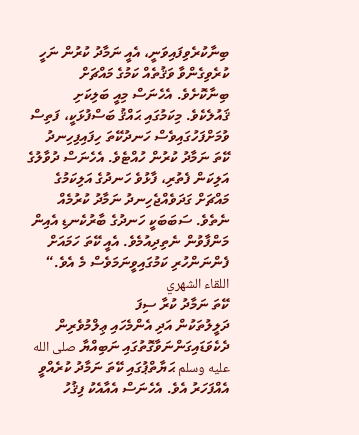ބިނާކުރެވިފައިވަނީ، އެއީ ނަމާދު ކުރުން ނަހީ ކުރެވިގެންވާ ވަޤުތެއް ކަމުގެ މައްޗަށް ބިނާކޮށެވެ. އެހެނަސް މިއީ ބަލިކަށި ޤައުލެކެވެ. މިކަމުގައި ޙައްޤު ބަސްފުޅަކީ، ފަތިސް ވުމަށްފަހުގައިވެސް ހަނދުކޭތަ ހިފައިފިހިނދު ކޭތަ ނަމާދު ކުރުން ހުއްޓެވެ. އެހެނަސް ދުވާލުގެ އަލިކަން ފެތުރި، ފާޅުވެ ހަނދުގެ އަލިކަމުގެ މައްޗަށް ގަދަވެއްޖެހިނދު ނަމާދު ކުރުމެއް ނެތެވެ. ސަބަބަކީ ހަނދުގެ ބާރުކެނޑި އެއިން މަންފާވުން ނެތިދިއުމެވެ. އެއީ ކޭތަ ހަމައަށް ފެންނަންހުރި ކަމުގައިވީނަމަވެސް މެ އެވެ.“ اللقاء الشهري
ކޭތަ ނަމާދު ކުރާ ސިފަ
ދަލީލުތަކުން އަދި އެންމެހައި ޢިލްމުވެރިން ދެކެވަޑައިގަންނަވާގޮތުގައި ނަބިއްޔާ صلى الله عليه وسلم ޙަޔާތްޕުގައި ކޭތަ ނަމާދު ކުރެއްވީ އެއްފަހަރު އެވެ. އެހެނަސް އެއާއެކު ފިޤުހު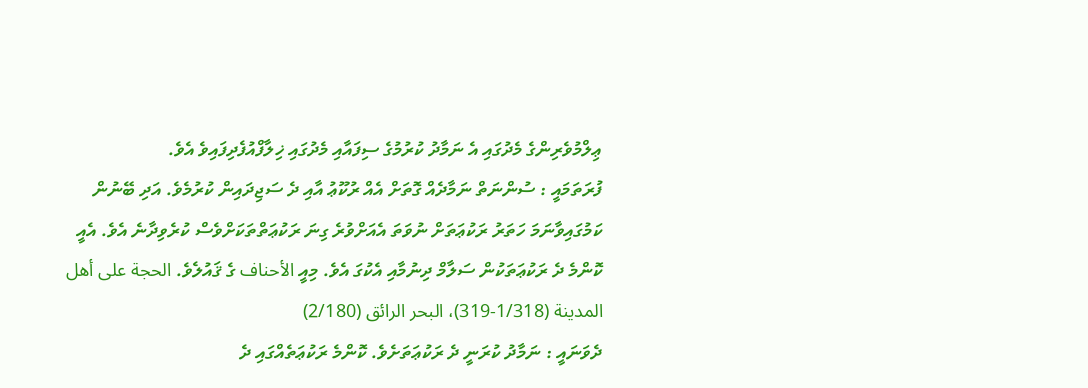ޢިލްމުވެރިންގެ މެދުގައި އެ ނަމާދު ކުރުމުގެ ސިފައާއި މެދުގައި ޚިލާފްއުފެދިފައިވެ އެވެ.
ފުރަތަމައީ : ސުންނަތް ނަމާދެއް ގޮތަށް އެއް ރުކޫޢު އާއި ދެ ސަޖިދައިން ކުރުމެވެ. އަދި ބޭނުން ކަމުގައިވާނަމަ ހަތަރު ރަކުޢަތަށް ނުވަތަ އެއަށްވުރެ ގިނަ ރަކުޢަތްތަކަށްވެސް ކުރެވިދާނެ އެވެ. އެއީ ކޮންމެ ދެ ރަކުޢަތަކުން ސަލާމް ދިނުމާއި އެކުގަ އެވެ. މިއީ الأحناف ގެ ޤައުލެވެ. الحجة على أهل المدينة (1/318-319)، البحر الرائق (2/180)
ދެވަނައީ : ނަމާދު ކުރަނީ ދެ ރަކުޢަތަށެވެ. ކޮންމެ ރަކުޢަތެއްގައި ދެ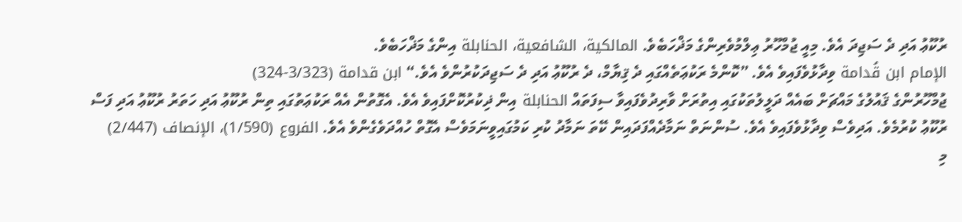ރުކޫޢު އަދި ދެ ސަޖިދަ އެވެ. މިއީ ޖުމްހޫރު ޢިލްމުވެރިންގެ މަޛްހަބެވެ. المالكية، الشافعية، الحنابلة އިންގެ މަޛްހަބެވެ.
الإمام ابن قُدامة ވިދާޅުވެފައިވެ އެވެ. ”ކޮންމެ ރަކުޢަތެއްގައި ދެ ޤިޔާމް، ދެ ރުކޫޢު އަދި ދެ ސަޖިދަކުރުންވެ އެވެ.“ ابن قدامة (3/323-324)
ޖުމްހޫރުންގެ ޤައުލުގެ މައްޗަށް ބައެއް ދަލީލުތަކުގައި އިތުރަށް ވާރިދުވެފައިވާ ސިފަތައް الحنابلة އިން ޛިކުރުކޮށްފައިވެ އެވެ. އެގޮތުން އެއް ރަކުޢަތުގައި ތިން ރުކޫޢު އަދި ހަތަރު ރުކޫޢު އަދި ފަސް ރުކޫޢު ކުރުމެވެ. އަދިވެސް ވިދާޅުވެފައިވެ އެވެ. ސުންނަތް ނަމާދެއްފަދައިން ކޭތަ ނަމާދު ކުރި ކަމުގައިވީނަމަވެސް އެގޮތް ހުއްދަވެގެންވެ އެވެ. الفروع (1/590)، الإنصاف (2/447)
މި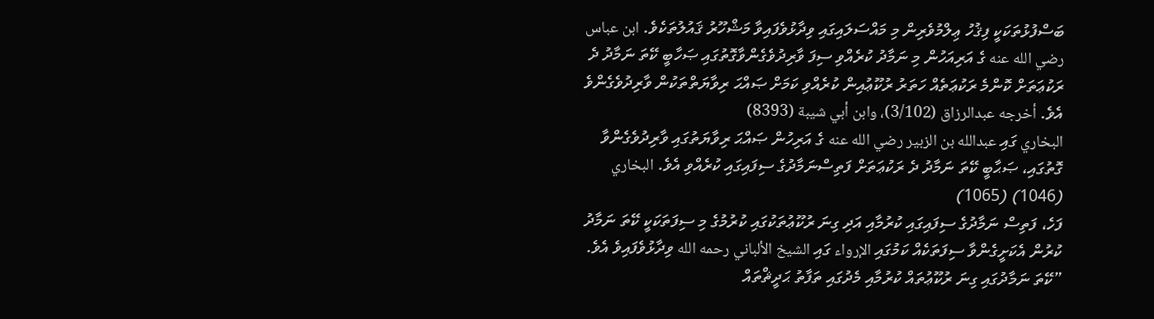ބަސްފުޅުތަކަކީ ފިޤުހު ޢިލްމުވެރިން މި މައްސަލައިގައި ވިދާޅުވެފައިވާ މަޝްހޫރު ޤައުލުތަކެވެ. ابن عباس رضي الله عنه ގެ އަރިއަހުން މި ނަމާދު ކުރެއްވި ސިފަ ވާރިދުވެގެންވާގޮތުގައި ޞަހާބީ ކޭތަ ނަމާދު ދެ ރަކުޢަތަށް ކޮންމެ ރަކުޢަތެއް ހަތަރު ރުކޫޢުއިން ކުރެއްވި ކަމަށް ޞައްޙަ ރިވާޔަތްތަކުން ވާރިދުވެގެންވެ އެވެ. أخرجه عبدالرزاق (3/102)، وابن أبي شيبة (8393)
البخاري ގައި عبدالله بن الزبير رضي الله عنه ގެ އަރިހުން ޞައްޙަ ރިވާޔަތުގައި ވާރިދުވެގެންވާ ގޮތުގައި، ޞަޙާބީ ކޭތަ ނަމާދު ދެ ރަކުޢަތަށް ފަތިސްނަމާދުގެ ސިފައިގައި ކުރެއްވި އެވެ. البخاري (1046) (1065)
ފަހެ، ފަތިސް ނަމާދުގެ ސިފައިގައި ކުރުމާއި އަދި ގިނަ ރުކޫޢުތަކުގައި ކުރުމުގެ މި ސިފަތަކަކީ ކޭތަ ނަމާދު ކުރުން އެކަށީގެންވާ ސިފަތަކެއް ކަމުގައި الإرواء ގައި الشيخ الألباني رحمه الله ވިދާޅުވެފައިވެ އެވެ. ”ކޭތަ ނަމާދުގައި ގިނަ ރުކޫޢުތައް ކުރުމާއި މެދުގައި ތަފާތު ޙަދީޘްތައް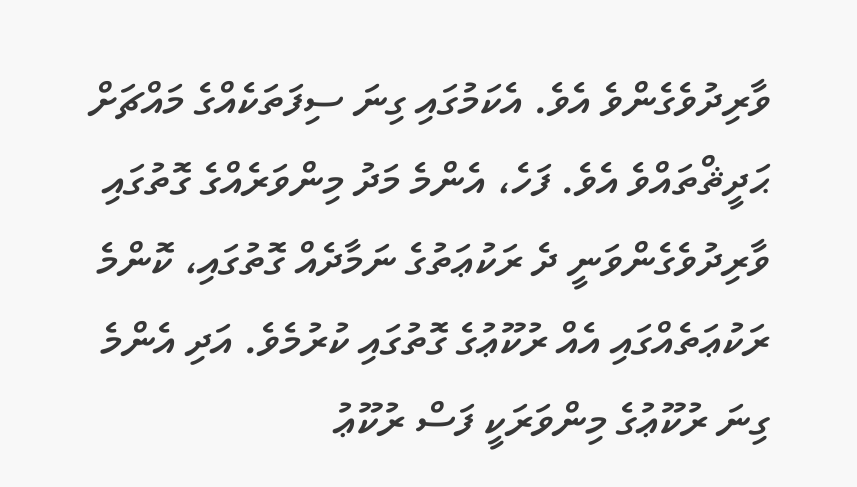ވާރިދުވެގެންވެ އެވެ. އެކަމުގައި ގިނަ ސިފަތަކެއްގެ މައްޗަށް ޙަދީޘްތައްވެ އެވެ. ފަހެ، އެންމެ މަދު މިންވަރެއްގެ ގޮތުގައި ވާރިދުވެގެންވަނީ ދެ ރަކުޢަތުގެ ނަމާދެއް ގޮތުގައި، ކޮންމެ ރަކުޢަތެއްގައި އެއް ރުކޫޢުގެ ގޮތުގައި ކުރުމެވެ. އަދި އެންމެ ގިނަ ރުކޫޢުގެ މިންވަރަކީ ފަސް ރުކޫޢު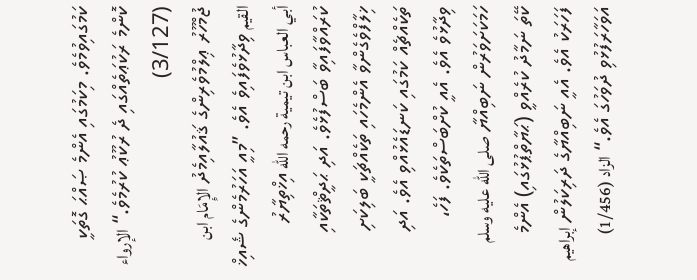ކަމުގައިވުމެވެ. މިކަމުގައި އެންމެ ޞައްޙަ ގޮތަކީ ކޮންމެ ރަކުޢަތެއްގައި ދެ ރުކޫޢު ކުރުމެވެ.“ الإرواء (3/127)
ޖުމްހޫރު ޢިލްމުވެރިންގެ ޤައުލާއިމެދު الإِمَام ابن القيم ވިދާޅުވެފައިވެ އެވެ. ”މިއީ އަހަރުމެންގެ ޝެއިޚް أبي العباس ابن تيمية رحمه الله އިޚްތިޔާރު ކުރައްވާފައިވާ ބަސްފުޅެވެ. އަދި ޙަދީޘްތަކާއި ޚިލާފްވެގެންވާ އެންމެހައި ތަކެއްޗަކީ ބަލިކަށި ތަކެއްޗެއް ކަމުގައި ކަނޑައެޅުއްވި އެވެ. އަދި ވިދާޅުވެ އެވެ. އެއީ ކުށްބަސްތަކެވެ. ފަހެ، ހަމަކަށަވަރުން ނަބިއްޔާ صلى الله عليه وسلم ކޭތަ ނަމާދު ކުރެއްވީ (ޙަޔާތްޕުޅުގައި) އެންމެ ފަހަރަކު އެވެ. އެއީ ނަބިއްޔާގެ ދަރިކަލުން إبراهيم އަވަހާރަފުޅުވި ދުވަހުގަ އެވެ.“ الزاد (1/456)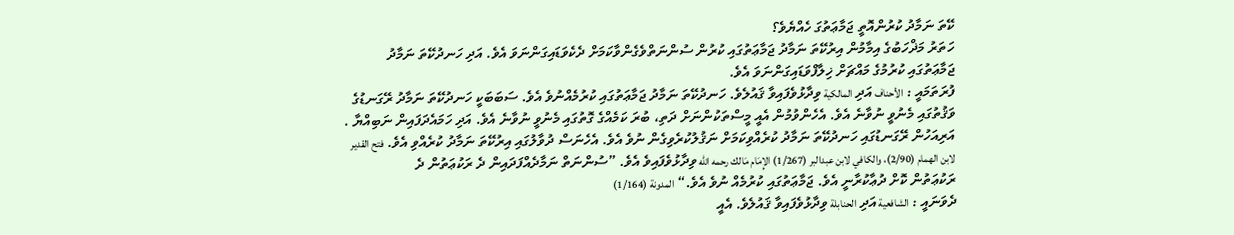ކޭތަ ނަމާދު ކުރުންއޮތީ ޖަމާޢަތުގަ ހެއްޔެވެ؟
ހަތަރު މަޛްހަބުގެ އިމާމުން އިރުކޭތަ ނަމާދު ޖަމާޢަތުގައި ކުރުން ސުންނަތްވެގެންވާކަމަށް ދެކެވަޑައިގަންނަވަ އެވެ. އަދި ހަނދުކޭތަ ނަމާދު ޖަމާޢަތުގައި ކުރުމުގެ މައްޗަށް ޚިލާފްވަޑައިގަންނަވަ އެވެ.
ފުރަތަމައީ : الأحناف އަދި المالكية ވިދާޅުވެފައިވާ ޤައުލެވެ. ހަނދުކޭތަ ނަމާދު ޖަމާޢަތުގައި ކުރުމެއްނުވެ އެވެ. ސަބަބަކީ ހަނދުކޭތަ ނަމާދު ރޭގަނޑުގެ ވަޤުތުގައި މެނުވީ ނުވާނެ އެވެ. އެހެންވުމުން އެއީ މީސްތަކުންނަށް ދަތި، ބުރަ ކަމެއްގެ ގޮތުގައި މެނުވީ ނުވާނެ އެވެ. އަދި ހަމައެދަފައިން ނަބިއްޔާ . އަރިއަހުން ރޭގަނޑުގައި ހަނދުކޭތަ ނަމާދު ކުރެއްވިކަމަށް ނަޤުލުކުރެވިގެން ނުވެ އެވެ. އެހެނަސް ދުވާލުގައި އިރުކޭތަ ނަމާދު ކުރެއްވި އެވެ. فتح القدير لابن الهمام (2/90)، والكافي لابن عبدالبر (1/267) الإِمَام مَالك رحمه الله ވިދާޅުވެފައިވެ އެވެ. ”ސުންނަތް ނަމާދެއްފަދައިން ދެ ރަކުޢަތުން ދެ ރަކުޢަތުން ކޮށް ދުޢާކުރާނީ އެވެ. ޖަމާޢަތުގައި ކުރުމެއް ނުވެ އެވެ.“ المدونة (1/164)
ދެވަނައީ : الشافعية އަދި الحنابلة ވިދާޅުވެފައިވާ ޤައުލެވެ. އެއީ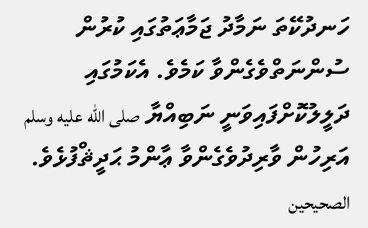ހަނދުކޭތަ ނަމާދު ޖަމާޢަތުގައި ކުރުން ސުންނަތްވެގެންވާ ކަމެވެ. އެކަމުގައި ދަލީލުކޮށްފައިވަނީ ނަބިއްޔާ صلى الله عليه وسلم އަރިހުން ވާރިދުވެގެންވާ ޢާންމު ޙަދީޘްފުޅެވެ. الصحيحين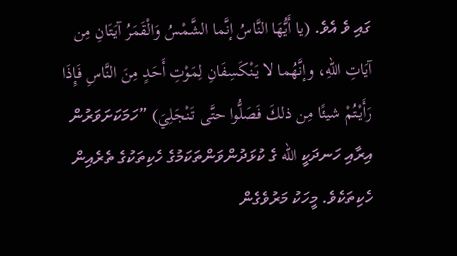ގައި ވެ އެވެ. (يا أَيُّهَا النَّاسُ إنَّما الشَّمْسُ وَالْقَمَرُ آيَتَانِ مِن آيَاتِ اللهِ، وإنَّهُما لا يَنْكَسِفَانِ لِمَوْتِ أَحَدٍ مِنَ النَّاسِ فَإِذَا رَأَيْتُمْ شيئًا مِن ذلكَ فَصَلُّوا حتَّى تَنْجَلِيَ) ”ހަމަކަށަވަރުން އިރާއި ހަނދަކީ الله ގެ ކުޅަދުންވަންތަކަމުގެ ހެކިތަކުގެ ތެރެއިން ހެކިތަކެވެ. މީހަކު މަރުވެގެން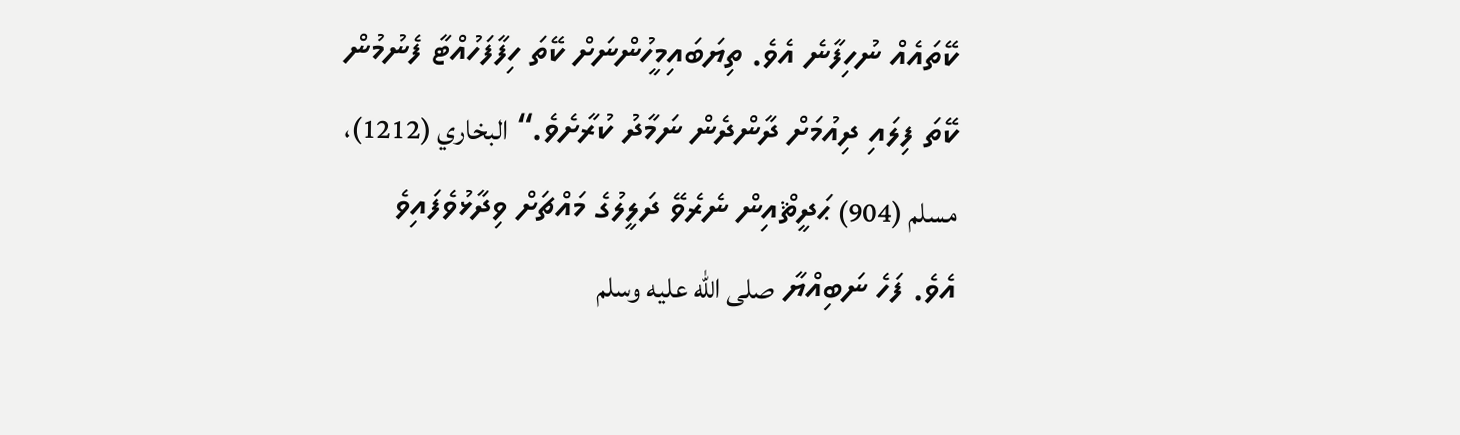ކޭތައެއް ނުހިފާނެ އެވެ. ތިޔަބައިމީހުންނަށް ކޭތަ ހިފާފަހުއްޓާ ފެނުމުން ކޭތަ ފިލައި ދިއުމަށް ދާންދެން ނަމާދު ކުރާށެވެ.“ البخاري (1212)، مسلم (904) ޙަދީޘްއިން ނެރެވޭ ދަލީލުގެ މައްޗަށް ވިދާޅުވެފައިވެ އެވެ. ފަހެ ނަބިއްޔާ صلى الله عليه وسلم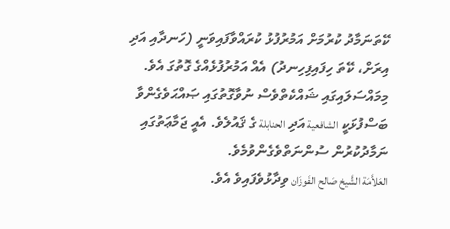ކޭތަނަމާދު ކުރުމަށް އަމުރުފުޅު ކުރައްވާފައިވަނީ (ހަނދާއި އަދި އިރަށް، ކޭތަ ހިފައިފިހިނދު) އެއް އަމުރުފުޅެއްގެ ގޮތުގަ އެވެ.
މިމައްސަލައިގައި ޝައްކެތްވެސް ނުވާގޮތުގައި ޞައްޙަވެގެންވާ ބަސްފުޅަކީ الشافعية އަދި الحنابلة ގެ ޤައުލެވެ. އެއީ ޖަމާޢަތުގައި ނަމާދުކުރުން ސުންނަތްވެގެންވުމެވެ.
العَلاَّمَة الشَّيخ صَالح الفَوزَان ވިދާޅުވެފައިވެ އެވެ.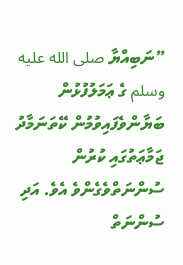”ނަބިއްޔާ صلى الله عليه وسلم ގެ ޢަމަލުފުޅުން ބަޔާންވެފައިވުމުން ކޭތަނަމާދު ޖަމާޢަތުގައި ކުރުން ސުންނަތްވެގެންވެ އެވެ. އަދި ސުންނަތް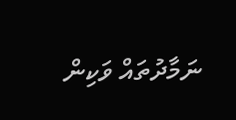ނަމާދުތައް ވަކިން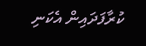ކުރާފަދައިން އެކަނި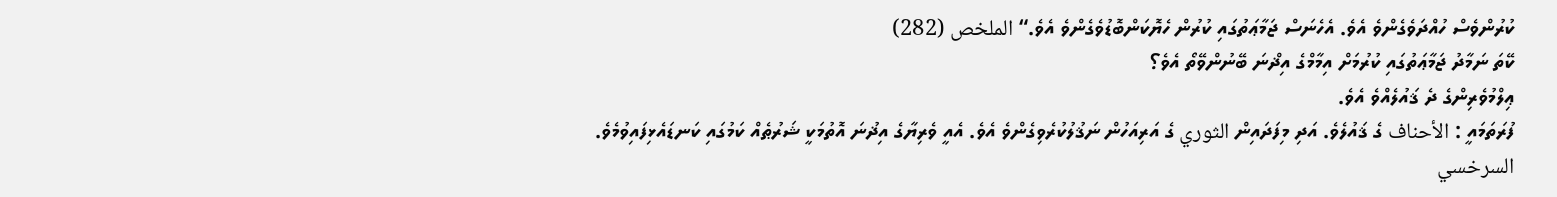ކުރުންވެސް ހުއްދަވެގެންވެ އެވެ. އެހެނަސް ޖަމާޢަތުގައި ކުރުން ހެޔޮކަންބޮޑުވެގެންވެ އެވެ.“ الملخص (282)
ކޭތަ ނަމާދު ޖަމާޢަތުގައި ކުރުމަށް އިމާމްގެ އިޛްނަ ބޭނުންވޭތޯ އެވެ؟
ޢިލްމުވެރިންގެ ދެ ޤައުލެއްވެ އެވެ.
ފުރަތަމައީ : الأحناف ގެ ޤައުލެވެ. އަދި މިފަދައިން الثوري ގެ އަރިއަހުން ނަޤުލުކުރެވިގެންވެ އެވެ. އެއީ ވެރިޔާގެ އިޛުނަ އޮތުމަކީ ޝަރުޠެއް ކަމުގައި ކަނޑައެޅިފައިވުމެވެ.
السرخسي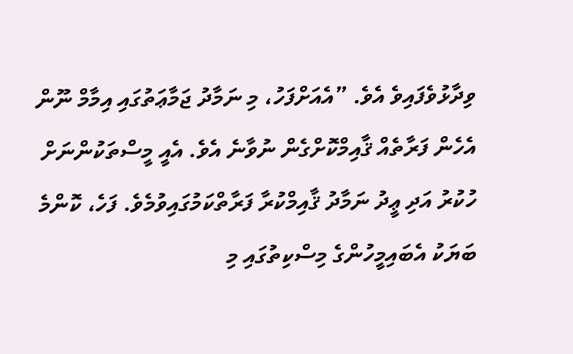ވިދާޅުވެފައިވެ އެވެ. ”އެއަށްފަހު، މި ނަމާދު ޖަމާޢަތުގައި އިމާމް ނޫން އެހެން ފަރާތެއް ޤާއިމްކޮށްގެން ނުވާނެ އެވެ. އެއީ މީސްތަކުންނަށް ހުކުރު އަދި ޢީދު ނަމާދު ޤާއިމްކުރާ ފަރާތްކަމުގައިވުމެވެ. ފަހެ، ކޮންމެ ބަޔަކު އެބައިމީހުންގެ މިސްކިތުގައި މި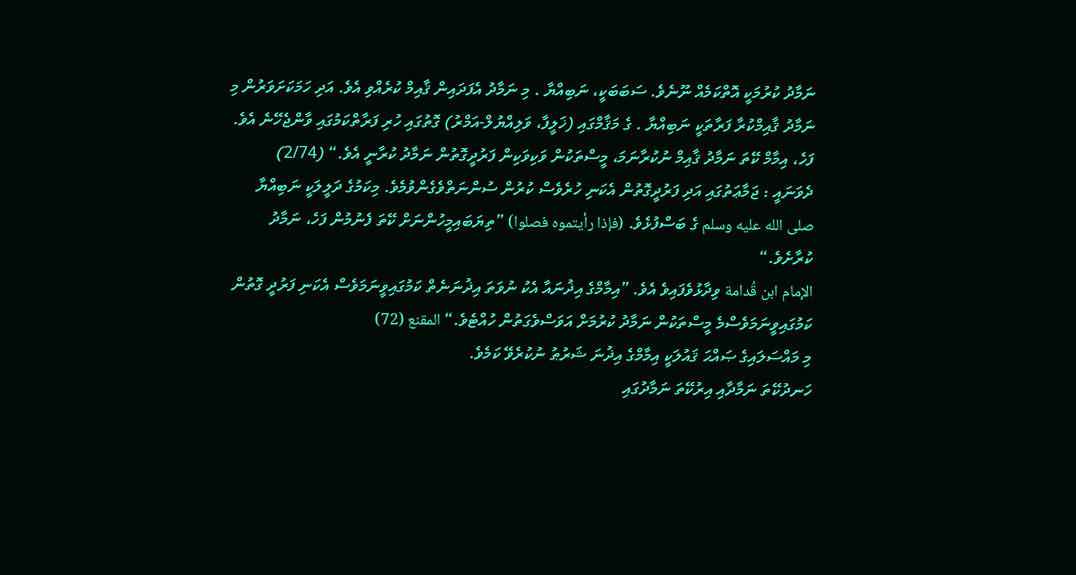ނަމާދު ކުރުމަކީ އޮތްކަމެއް ނޫނެވެ. ސަބަބަކީ، ނަބިއްޔާ . މި ނަމާދު އެފަދައިން ޤާއިމް ކުރެއްވި އެވެ. އަދި ހަމަކަށަވަރުން މި ނަމާދު ޤާއިމްކުރާ ފަރާތަކީ ނަބިއްޔާ . ގެ މަޤާމްގައި (ޚަލީފާ، ވަލިއްޔުލް-އަމްރު) ގޮތުގައި ހުރި ފަރާތްކަމުގައި ވާންޖެހޭނެ އެވެ. ފަހެ، އިމާމް ކޭތަ ނަމާދު ޤާއިމް ނުކުރާނަމަ، މީސްތަކުން ވަކިވަކިން ފަރުދީގޮތުން ނަމާދު ކުރާނީ އެވެ.“ (2/74)
ދެވަނައީ : ޖަމާޢަތުގައި އަދި ފަރުދީގޮތުން އެކަނި ހުރެވެސް ކުރުން ސުންނަތްވެގެންވުމެވެ. މިކަމުގެ ދަލީލަކީ ނަބިއްޔާ صلى الله عليه وسلم ގެ ބަސްފުޅެވެ. (فإذا رأيتموه فصلوا) ”ތިޔަބައިމީހުންނަށް ކޭތަ ފެނުމުން ފަހެ، ނަމާދު ކުރާށެވެ.“
الإمام ابن قُدامة ވިދާޅުވެފައިވެ އެވެ. ”އިމާމްގެ އިޛުނައާ އެކު ނުވަތަ އިޛުނަނެތް ކަމުގައިވީނަމަވެސް އެކަނި ފަރުދީ ގޮތުން ކަމުގައިވީނަމަވެސްމެ މީސްތަކުން ނަމާދު ކުރުމަށް އަވަސްވެގަތުން ހުއްޓެވެ.“ المقنع (72)
މި މައްސަލައިގެ ޞައްޙަ ޤައުލަކީ އިމާމްގެ އިޛުނަ ޝަރުޠު ނުކުރެވޭ ކަމެވެ.
ހަނދުކޭތަ ނަމާދާއި އިރުކޭތަ ނަމާދުގައި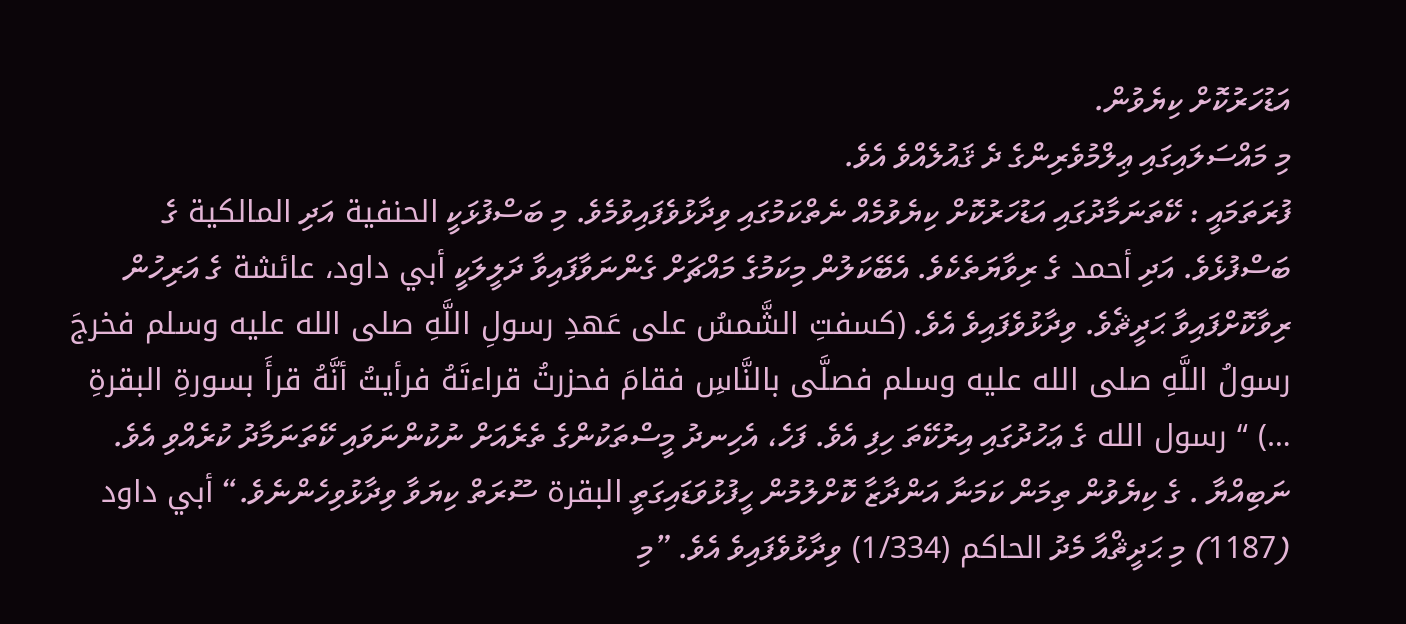އަޑުހަރުކޮށް ކިޔެވުން.
މި މައްސަލައިގައި ޢިލްމުވެރިންގެ ދެ ޤައުލެއްވެ އެވެ.
ފުރަތަމައީ : ކޭތަނަމާދުގައި އަޑުހަރުކޮށް ކިޔެވުމެއް ނެތްކަމުގައި ވިދާޅުވެފައިވުމެވެ. މި ބަސްފުޅަކީ الحنفية އަދި المالكية ގެ ބަސްފުޅެވެ. އަދި أحمد ގެ ރިވާޔަތެކެވެ. އެބޭކަލުން މިކަމުގެ މައްޗަށް ގެންނަވާފައިވާ ދަލީލަކީ أبي داود، عائشة ގެ އަރިހުން ރިވާކޮށްފައިވާ ޙަދީޘެވެ. ވިދާޅުވެފައިވެ އެވެ. (كسفتِ الشَّمسُ على عَهدِ رسولِ اللَّهِ صلى الله عليه وسلم فخرجَ رسولُ اللَّهِ صلى الله عليه وسلم فصلَّى بالنَّاسِ فقامَ فحزرتُ قراءتَهُ فرأيتُ أنَّهُ قرأَ بسورةِ البقرةِ …) “ رسول الله ގެ ޢަހުދުގައި އިރުކޭތަ ހިފި އެވެ. ފަހެ، އެހިނދު މީސްތަކުންގެ ތެރެއަށް ނުކުންނަވައި ކޭތަނަމާދު ކުރެއްވި އެވެ. ނަބިއްޔާ . ގެ ކިޔެވުން ތިމަން ކަމަނާ އަންދާޒާ ކޮށްލުމުން ހީފުޅުވަޑައިގަތީ البقرة ސޫރަތް ކިޔަވާ ވިދާޅުވިހެންނެވެ.“ أبي داود (1187) މި ޙަދީޘްއާ މެދު الحاكم (1/334) ވިދާޅުވެފައިވެ އެވެ. ”މި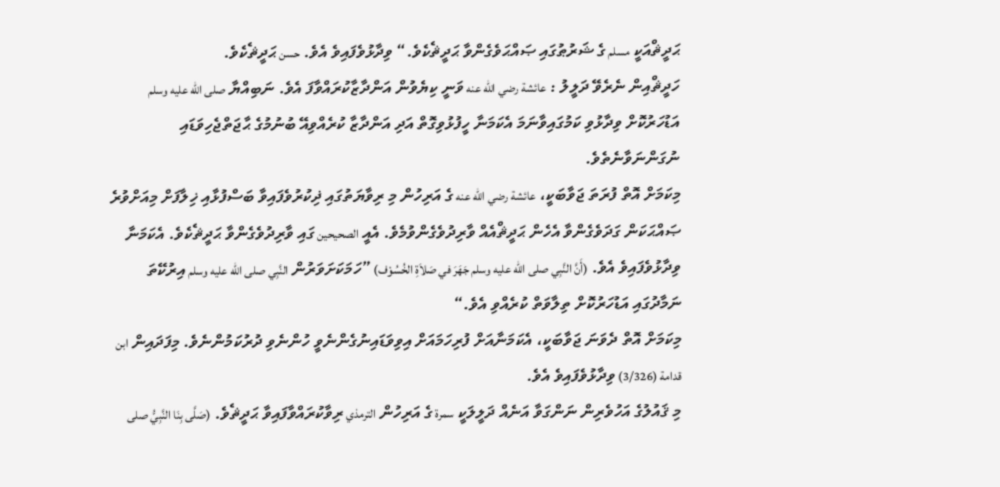ޙަދީޘްއަކީ مسلم ގެ ޝަރުޠުގައި ޞައްޙަވެގެންވާ ޙަދީޘެކެވެ.“ ވިދާޅުވެފައިވެ އެވެ. حسن ޙަދީޘެކެވެ.
ހަދީޘްއިން ނެރެވޭ ދަލީލު : عائشة رضي الله عنه ވަނީ ކިޔެވުން އަންދާޒާކުރައްވާފަ އެވެ. ނަބިއްޔާ صلى الله عليه وسلم އަޑުހަރުކޮށް ވިދާޅުވި ކަމުގައިވާނަމަ އެކަމަނާ ހީފުޅުވިގޮތް އަދި އަންދާޒާ ކުރެއްވިއޭ ބުނުމުގެ ޙާޖަތްޖެހިވަޑައި ނުގަންނަވާނެތެވެ.
މިކަމަށް އޮތް ފުރަތަ ޖަވާބަކީ، عائشة رضي الله عنه ގެ އަރިހުން މި ރިވާޔަތުގައި ޛިކުރުވެފައިވާ ބަސްފުޅާއި ޚިލާފަށް މިއަށްވުރެ ޞައްޙަކަން ގަދަވެގެންވާ އެހެން ޙަދީޘްއެއް ވާރިދުވެގެންވުމެވެ. އެއީ الصحيحين ގައި ވާރިދުވެގެންވާ ޙަދީޘެކެވެ. އެކަމަނާ ވިދާޅުވެފައިވެ އެވެ. (أَنَّ النَّبِي صلى الله عليه وسلم جَهَرَ في صَلاَةِ الخُسُوْف) ”ހަމަކަށަވަރުން النَّبِي صلى الله عليه وسلم އިރުކޭތަ ނަމާދުގައި އަޑުހަރުކޮށް ތިލާވަތް ކުރެއްވި އެވެ.“
މިކަމަށް އޮތް ދެވަނަ ޖަވާބަކީ، އެކަމަނާއަށް ފުރިހަމައަށް އިވިވަޑައިނުގެންނެވީ ހުންނެވި ދުރުކަމުންނެވެ. މިފަދައިން ابن قدامة (3/326) ވިދާޅުވެފައިވެ އެވެ.
މި ޤައުލުގެ އަހުވެރިން ނަންގަވާ އަނެއް ދަލީލަކީ سمرة ގެ އަރިހުން الترمذي ރިވާކުރައްވާފައިވާ ޙަދީޘެވެ. (صَلَّى بِنَا النَّبِيُّ صلى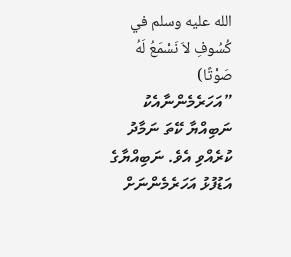الله عليه وسلم في كُسُوفِ لاَ نَسْمَعُ لَهُ صَوْتًا) ”އަހަރެމެންނާއެކު ނަބިއްޔާ ކޭތަ ނަމާދު ކުރެއްވި އެވެ. ނަބިއްޔާގެ އަޑުފުޅު އަހަރެމެންނަށް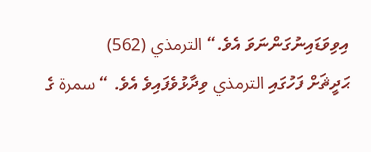އިވިވަޑައިނުގަންނަވަ އެވެ.“ الترمذي (562)
ޙަދީޘަށް ފަހުގައި الترمذي ވިދާޅުވެފައިވެ އެވެ. “ سمرة ގެ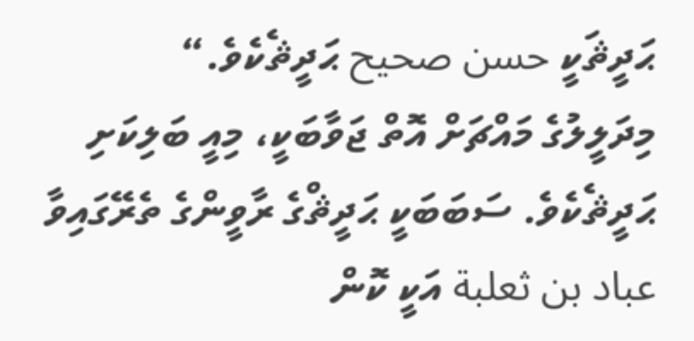ޙަދީޘަކީ حسن صحيح ޙަދީޘެކެވެ.“
މިދަލީލުގެ މައްޗަށް އޮތް ޖަވާބަކީ، މިއީ ބަލިކަށި ޙަދީޘެކެވެ. ސަބަބަކީ ޙަދީޘްގެ ރާވީންގެ ތެރޭގައިވާ عباد بن ثعلبة އަކީ ކޮން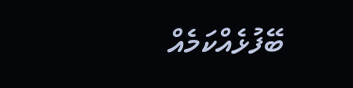ބޭފުޅެއްކަމެއް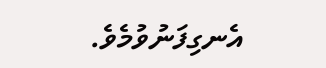އެނގިފަނުވުމެވެ.